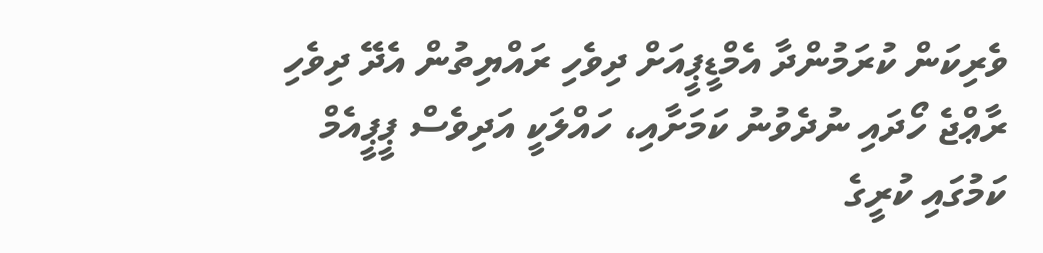ވެރިކަން ކުރަމުންދާ އެމްޑީޕީއަށް ދިވެހި ރައްޔިތުން އެދޭ ދިވެހި ރާޢްޖެ ހޯދައި ނުދެވުނު ކަމަށާއި، ހައްލަކީ އަދިވެސް ޕީޕީއެމް ކަމުގައި ކުރީގެ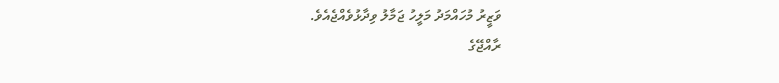ވަޒީރު މުހައްމަދު މަލީހު ޖަމާލު ވިދާޅުވެއްޖެއެވެ.
ރާއްޖޭގެ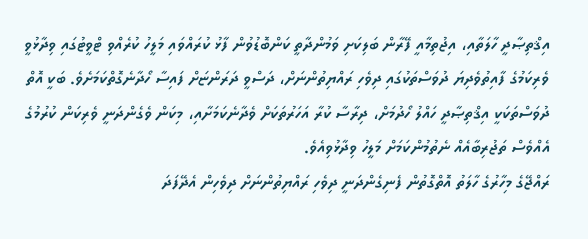އިޤްތިޞާދީ ހާލަތާއި، އިޖުތިމާއީ ފޭރާން ބަލިކަށި ވަމުންދާތީ ކަންބޮޑުވުން ފާޅު ކުރައްވައި މަލީހު ކުރެއްވި ޓްވީޓުގައި ވިދާޅުވީ ވެރިކަމުގެ ފާއިތުވެދިޔަ ދުވަސްތަކުގައި ދިވެހި ރައްޔިތުންނަށް، ދަސްވީ ދަރަންޏަށް ފައިސާ ހޯދާނެގޮތްކަމަށެވެ. ބަކީ އޮތް ދުވަސްތަކަކީ އިޤްތިޞާދީ ހައްލު ހޯދުމަށް، ދިރާސާ ކުރާ އަހަރުތަކަށް ވެދާނެކަމަށާއި، މިކަން ވެގެންދަނީ ވެރިކަން ކުރުމުގެ އެއްވެސް ތަޖުރިބާއެއް ނެތުމުންކަމަށް މަލީހު ވިދާޅުވިއެވެ.
ރައްޖޭގެ މިހާރުގެ ހާލަތު އޮތްގޮތުން ފެނިގެންދަނީ ދިވެހި ރައްޔިތުންނަށް ދިވެހިން އެދޭފަދަ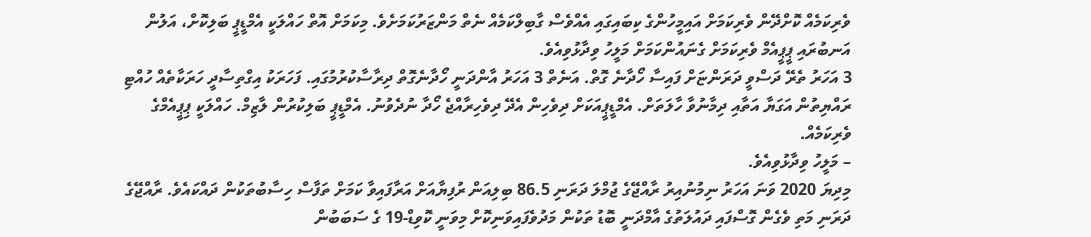ވެރިކަމެއް ކޮށްދޭން ވެރިކަމަށް އައިމީހުންގެ ކިބައިގައި އެއްވެސް ގާބިލްކަމެއް ނެތް މަންޒަރުކަމަށެވެ. މިކަމަށް އޮތް ހައްލަކީ އެމްޑީޕީ ބަލިކޮށް، އަލުން އަނބުރައި ޕީޕީއެމް ވެރިކަމަށް ގެނައުންކަމަށް މަލީހު ވިދާޅުވިއެވެ.
3 އަހަރު ތެރޭ ދަސްވީ ދަރަންޏަށް ފައިސާ ހޯދާނެ ގޮތް. އަނެތް 3 އަހަރު އާންދަނީ ހޯދާނެގޮތް ދިރާސާކުރުމުގައި. ފަހަރަކު އިގްތިސާދީ ހަރަކާތެއް ހުއްޓި ރައްޔިތުން އަގަޔާ އަތާއި ދިމާނުވާ ހާލަތަށް. އެމްޑީޕީއަކަށް ދިވެހިން އެދޭ ދިވެހިރާއްޖެ ހޯދާ ނުދެވުނު. އެމްޑީޕީ ބަލިކުރުން ލާޒިމް. ހައްލަކީ ޕިޕީއެމްގެ ވެރިކަމެއް.
– މަލީހު ވިދާޅުވިއެވެ.
މިދިޔަ 2020 ވަނަ އަހަރު ނިމުނުއިރު ރާއްޖޭގެ ޖުމްލަ ދަރަނި 86.5 ބިލިއަން ރުފިޔާއަށް އަރާފައިވާ ކަމަށް ތަފާސް ހިސާބުތަކުން ދައްކައެވެ. ރާއްޖޭގެ ދަރަނި މަތި ވެގެން ގޮސްފައި ދައުލަތުގެ އާމްދަނީ ބޮޑު ތަކުން މަދުވެފައިވަނިކޮށް މިވަނީ ކޮވިޑް-19 ގެ ސަބަބުން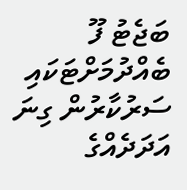ބަޖެޓު ފޫ ބެއްދުމަށްޓަކައި ސަރުކާރުން ގިނަ އަދަދެއްގެ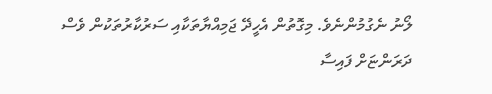ލޯނު ނެގުމުންނެވެ. މިގޮތުން އެހީދޭ ޖަމިއްޔާތަކާއި ސަރުކާރުތަކުން ވެސް ދަރަންޏަށް ފައިސާ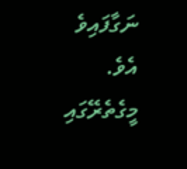ނަގާފައިވެ އެވެ. މީގެތެރޭގައި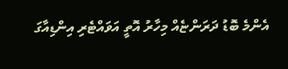އެންމެ ބޮޑު ދަރަންޏެއް މިހާރު އޮތީ އަވައްޓެރި އިންޑިއާގަ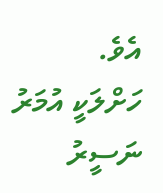އެވެ.
ހަށްލަކީ އުމަރު ނަސީރު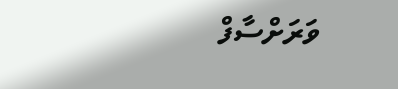ވަރަށްސާފް